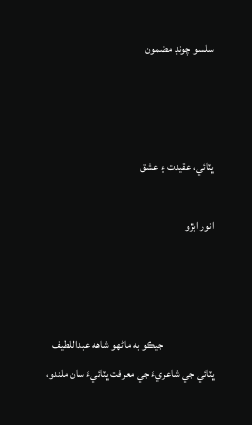سلسو چونڊ مضمون



ڀٽائي، عقيدت ۽ عشق

انور ابڙو



                        جيڪو به ماڻهو شاهه عبداللطيف ڀٽائي جي شاعريءَ جي معرفت ڀٽائيءَ سان ملندو،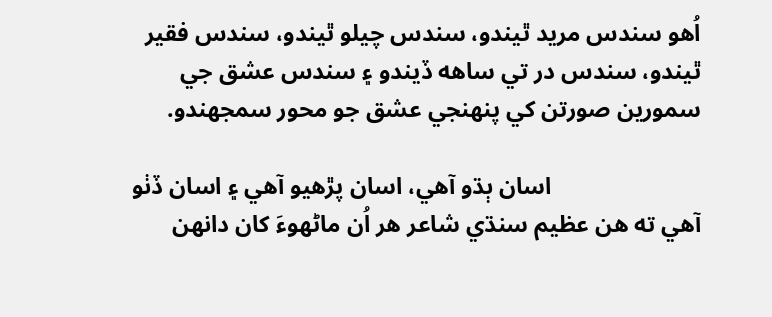اُهو سندس مريد ٿيندو، سندس چيلو ٿيندو، سندس فقير ٿيندو، سندس در تي ساهه ڏيندو ۽ سندس عشق جي سمورين صورتن کي پنهنجي عشق جو محور سمجهندو.

                         اسان ٻڌو آهي، اسان پڙهيو آهي ۽ اسان ڏٺو آهي ته هن عظيم سنڌي شاعر هر اُن ماڻهوءَ کان دانهن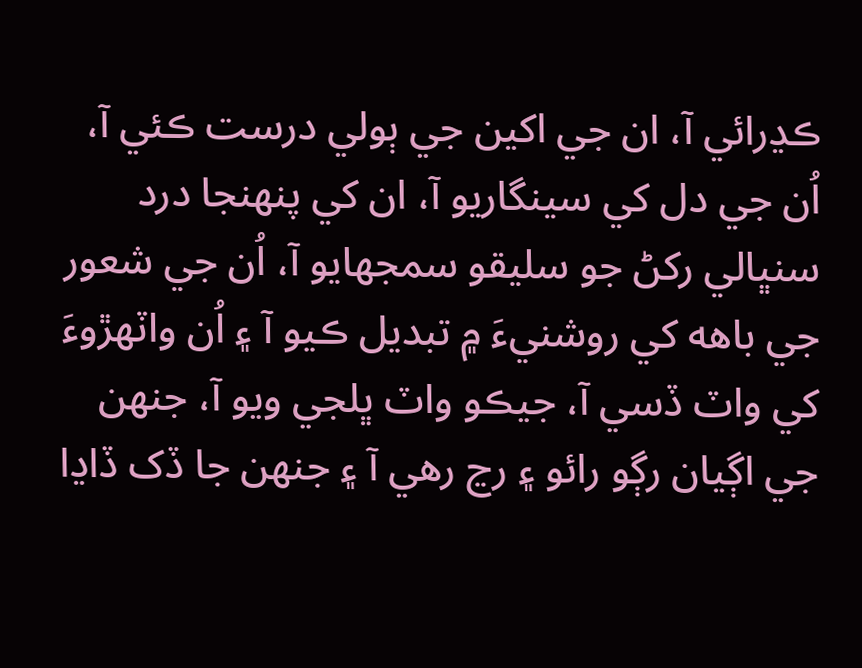ڪڍرائي آ، ان جي اکين جي ٻولي درست ڪئي آ،  اُن جي دل کي سينگاريو آ، ان کي پنهنجا درد سنڀالي رکڻ جو سليقو سمجهايو آ، اُن جي شعور جي باهه کي روشنيءَ ۾ تبديل ڪيو آ ۽ اُن واٽهڙوءَ کي واٽ ڏسي آ، جيڪو واٽ ڀلجي ويو آ، جنهن جي اڳيان رڳو رائو ۽ رڃ رهي آ ۽ جنهن جا ڏک ڏاڍا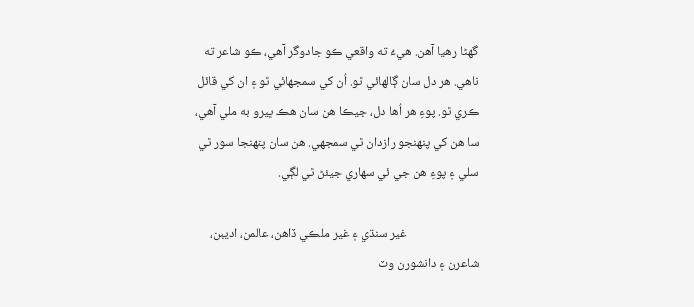گهڻا رهيا آهن. هيءُ ته واقعي ڪو جادوگر آهي، ڪو شاعر ته ناهي. هر دل سان ڳالهائي ٿو. اُن کي سمجهائي ٿو ۽ ان کي قائل ڪري ٿو. پوءِ هر اُها دل، جيڪا هن سان هڪ ڀيرو به ملي آهي، سا هن کي پنهنجو رازدان ٿي سمجهي. هن سان پنهنجا سور ٿي سلي ۽ پوءِ هن جي ئي سهاري جيئڻ ٿي لڳي.

                         غير سنڌي ۽ غير ملڪي ڏاهن، عالمن، اديبن، شاعرن ۽ دانشورن وٽ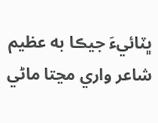ڀٽائيءَ جيڪا به عظيم شاعر واري مڃتا ماڻي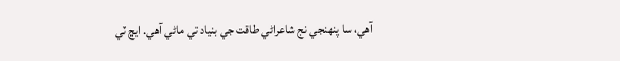آهي، سا پنهنجي نج شاعراڻي طاقت جي بنياد تي ماڻي آهي. ايڇ ٽي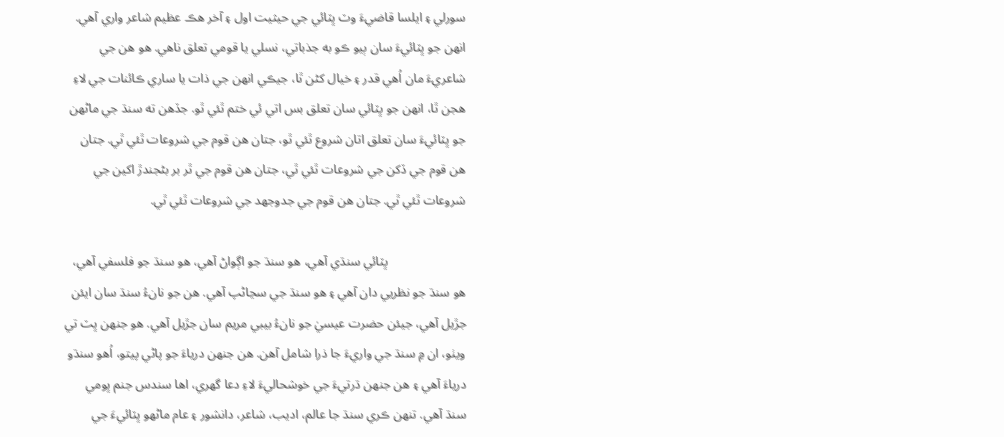سورلي ۽ ايلسا قاضيءَ وٽ ڀٽائي جي حيثيت اول ۽ آخر هڪ عظيم شاعر واري آهي. انهن جو ڀٽائيءَ سان ٻيو ڪو به جذباتي، نسلي يا قومي تعلق ناهي. هو هن جي شاعريءَ مان اُهي قدر ۽ خيال کڻن ٿا، جيڪي انهن جي ذات يا ساري ڪائنات جي لاءِ هجن ٿا، انهن جو ڀٽائي سان تعلق بس اتي ئي ختم ٿئي ٿو. جڏهن ته سنڌ جي ماڻهن جو ڀٽائيءَ سان تعلق اتان شروع ٿئي ٿو، جتان هن قوم جي شروعات ٿئي ٿي. جتان هن قوم جي ڏکن جي شروعات ٿئي ٿي، جتان هن قوم جي ٿر بر بڻجندڙ اکين جي شروعات ٿئي ٿي. جتان هن قوم جي جدوجهد جي شروعات ٿئي ٿي.

                         ڀٽائي سنڌي آهي، هو سنڌ جو اڳواڻ آهي، هو سنڌ جو فلسفي آهي، هو سنڌ جو نظريي دان آهي ۽ هو سنڌ جي سڃاڻپ آهي. هن جو نانءُ سنڌ سان ايئن جڙيل آهي، جيئن حضرت عيسيٰ جو نانءُ بيبي مريم سان جڙيل آهي. هو جنهن ڀٽ تي ويٺو، ان ۾ سنڌ جي واريءَ جا ذرا شامل آهن. هن جنهن درياءَ جو پاڻي پيتو، اُهو سنڌو درياءَ آهي ۽ هن جنهن ڌرتيءَ جي خوشحاليءَ لاءِ دعا گهري، اها سندس جنم ڀومي سنڌ آهي. تنهن ڪري سنڌ جا عالم، اديب، شاعر، دانشور ۽ عام ماڻهو ڀٽائيءَ جي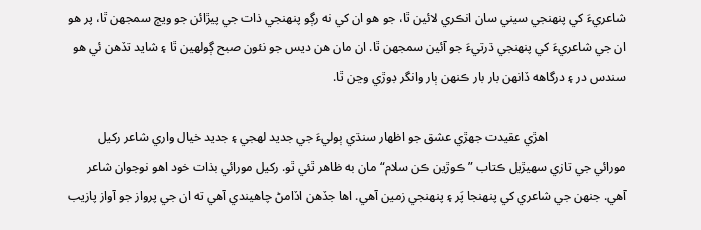شاعريءَ کي پنهنجي سيني سان انڪري لائين ٿا، جو هو ان کي نه رڳو پنهنجي ذات جي پيڙائن جو ويڄ سمجهن ٿا، پر هو ان جي شاعريءَ کي پنهنجي ڌرتيءَ جو آئين سمجهن ٿا. ان مان هن ديس جو نئون صبح ڳولهين ٿا ۽ شايد تڏهن ئي هو سندس در ۽ درگاهه ڏانهن بار بار ڪنهن ٻار وانگر ڊوڙي وڃن ٿا.

                         اهڙي عقيدت جهڙي عشق جو اظهار سنڌي ٻوليءَ جي جديد لهجي ۽ جديد خيال واري شاعر رکيل مورائي جي تازي سهيڙيل ڪتاب ”ڪوڙين ڪن سلام“ مان به ظاهر ٿئي ٿو. رکيل مورائي بذات خود اهو نوجوان شاعر آهي. جنهن جي شاعري کي پنهنجا پَر ۽ پنهنجي زمين آهي. اها جڏهن اڏامڻ چاهيندي آهي ته ان جي پرواز جو آواز پازيب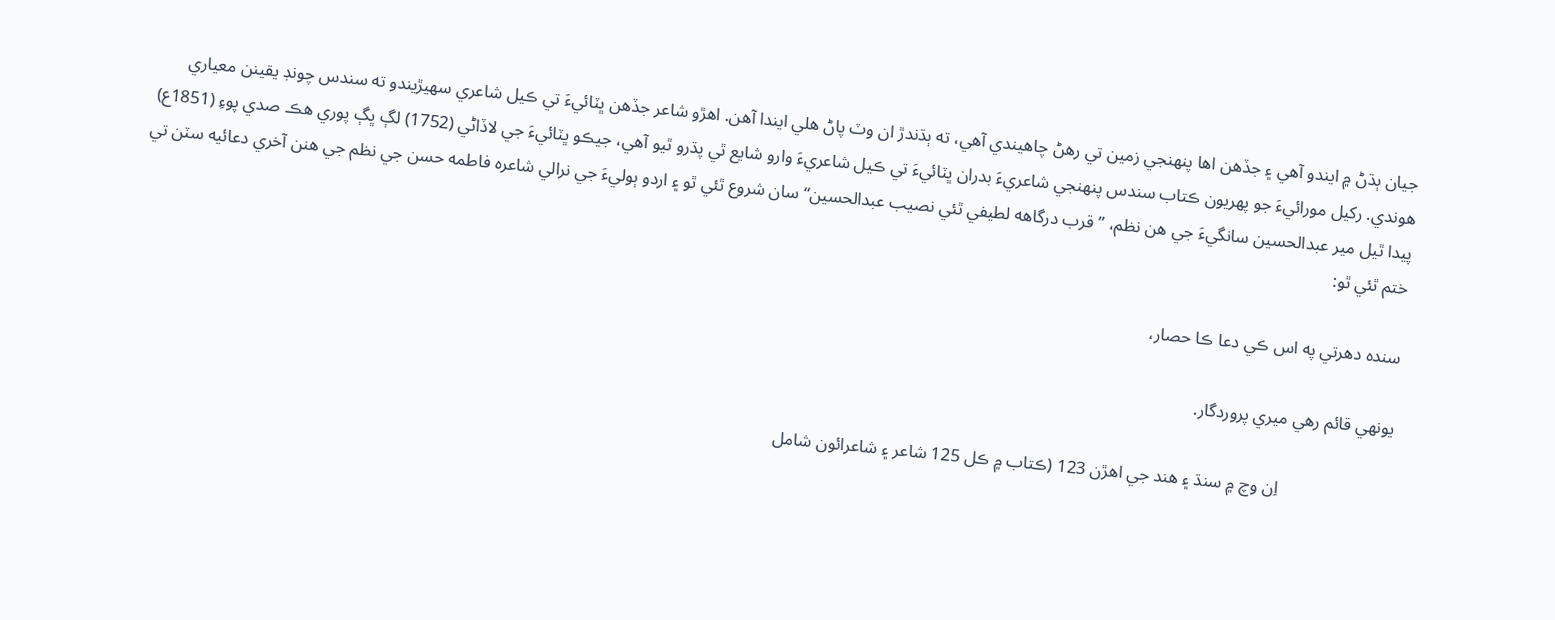جيان ٻڌڻ ۾ ايندو آهي ۽ جڏهن اها پنهنجي زمين تي رهڻ چاهيندي آهي، ته ٻڌندڙ ان وٽ پاڻ هلي ايندا آهن. اهڙو شاعر جڏهن ڀٽائيءَ تي ڪيل شاعري سهيڙيندو ته سندس چونڊ يقينن معياري هوندي. رکيل مورائيءَ جو پهريون ڪتاب سندس پنهنجي شاعريءَ بدران ڀٽائيءَ تي ڪيل شاعريءَ وارو شايع ٿي پڌرو ٿيو آهي، جيڪو ڀٽائيءَ جي لاڏاڻي (1752) لڳ ڀڳ پوري هڪ صدي پوءِ (1851ع) پيدا ٿيل مير عبدالحسين سانگيءَ جي هن نظم، ”قرب درگاهه لطيفي ٿئي نصيب عبدالحسين“ سان شروع ٿئي ٿو ۽ اردو ٻوليءَ جي نرالي شاعره فاطمه حسن جي نظم جي هنن آخري دعائيه سٽن تي ختم ٿئي ٿو:

سنده دهرتي په اس ڪي دعا ڪا حصار،

يونهي قائم رهي ميري پروردگار.

                         اِن وچ ۾ سنڌ ۽ هند جي اهڙن 123 (ڪتاب ۾ ڪل 125 شاعر ۽ شاعرائون شامل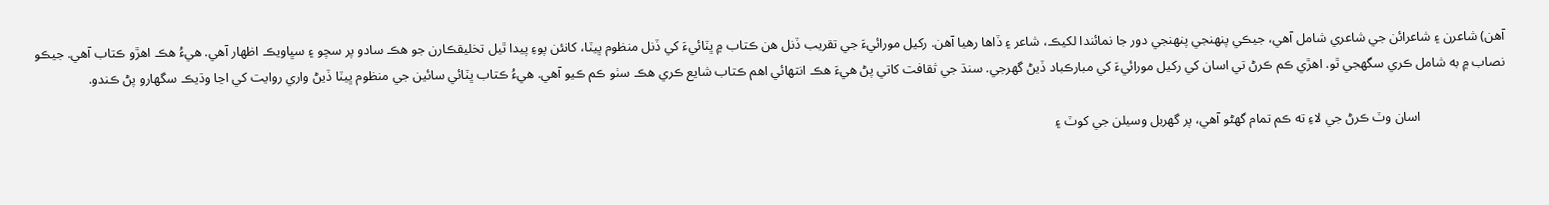آهن) شاعرن ۽ شاعرائن جي شاعري شامل آهي، جيڪي پنهنجي پنهنجي دور جا نمائندا لکيڪ، شاعر ۽ ڏاها رهيا آهن. رکيل مورائيءَ جي تقريب ڏنل هن ڪتاب ۾ ڀٽائيءَ کي ڏنل منظوم ڀيٽا، کانئن پوءِ پيدا ٿيل تخليقڪارن جو هڪ سادو پر سچو ۽ سڀاويڪ اظهار آهي. هيءُ هڪ اهڙو ڪتاب آهي. جيڪو نصاب ۾ به شامل ڪري سگهجي ٿو. اهڙي ڪم ڪرڻ تي اسان کي رکيل مورائيءَ کي مبارڪباد ڏيڻ گهرجي. سنڌ جي ثقافت کاتي پڻ هيءَ هڪ انتهائي اهم ڪتاب شايع ڪري هڪ سٺو ڪم ڪيو آهي. هيءُ ڪتاب ڀٽائي سائين جي منظوم ڀيٽا ڏيڻ واري روايت کي اڃا وڌيڪ سگهارو پڻ ڪندو.

                         اسان وٽ ڪرڻ جي لاءِ ته ڪم تمام گهڻو آهي، پر گهربل وسيلن جي کوٽ ۽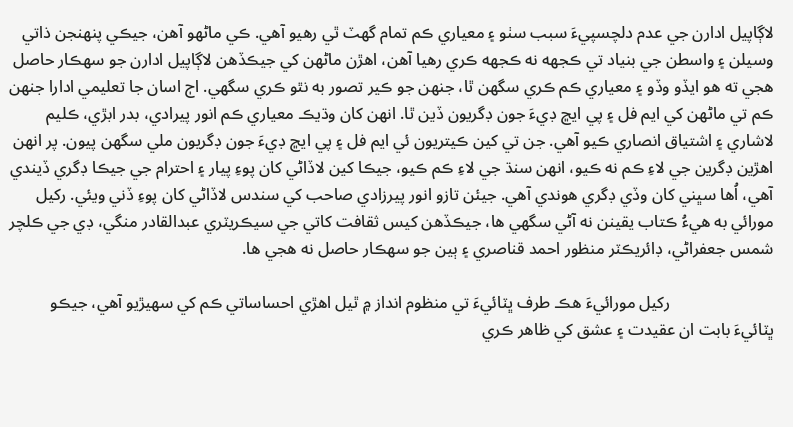لاڳاپيل ادارن جي عدم دلچسپيءَ سبب سٺو ۽ معياري ڪم تمام گهٽ ٿي رهيو آهي. ڪي ماڻهو آهن، جيڪي پنهنجن ذاتي وسيلن ۽ واسطن جي بنياد تي ڪجهه نه ڪجهه ڪري رهيا آهن، اهڙن ماڻهن کي جيڪڏهن لاڳاپيل ادارن جو سهڪار حاصل هجي ته هو ايڏو وڏو ۽ معياري ڪم ڪري سگهن ٿا، جنهن جو ڪير تصور به نٿو ڪري سگهي. اڄ اسان جا تعليمي ادارا جنهن ڪم تي ماڻهن کي ايم فل ۽ پي ايڇ ڊيءَ جون ڊگريون ڏين ٿا. انهن کان وڌيڪ معياري ڪم انور پيرادي، بدر ابڙي، ڪليم لاشاري ۽ اشتياق انصاري ڪيو آهي. جن تي کين ڪيتريون ئي ايم فل ۽ پي ايڇ ڊيءَ جون ڊگريون ملي سگهن پيون. پر انهن اهڙين ڊگرين جي لاءِ ڪم نه ڪيو، انهن سنڌ جي لاءِ ڪم ڪيو، جيڪا کين لاڏاڻي کان پوءِ پيار ۽ احترام جي جيڪا ڊگري ڏيندي آهي، اُها سڀني کان وڏي ڊگري هوندي آهي. جيئن تازو انور پيرزادي صاحب کي سندس لاڏاڻي کان پوءِ ڏني ويئي. رکيل مورائي به هيءُ ڪتاب يقينن نه آڻي سگهي ها، جيڪڏهن کيس ثقافت کاتي جي سيڪريٽري عبدالقادر منگي، ڊي جي ڪلچر شمس جعفراڻي، ڊائريڪٽر منظور احمد قناصري ۽ ٻين جو سهڪار حاصل نه هجي ها.

                         رکيل مورائيءَ هڪ طرف ڀٽائيءَ تي منظوم انداز ۾ ٿيل اهڙي احساساتي ڪم کي سهيڙيو آهي، جيڪو ڀٽائيءَ بابت ان عقيدت ۽ عشق کي ظاهر ڪري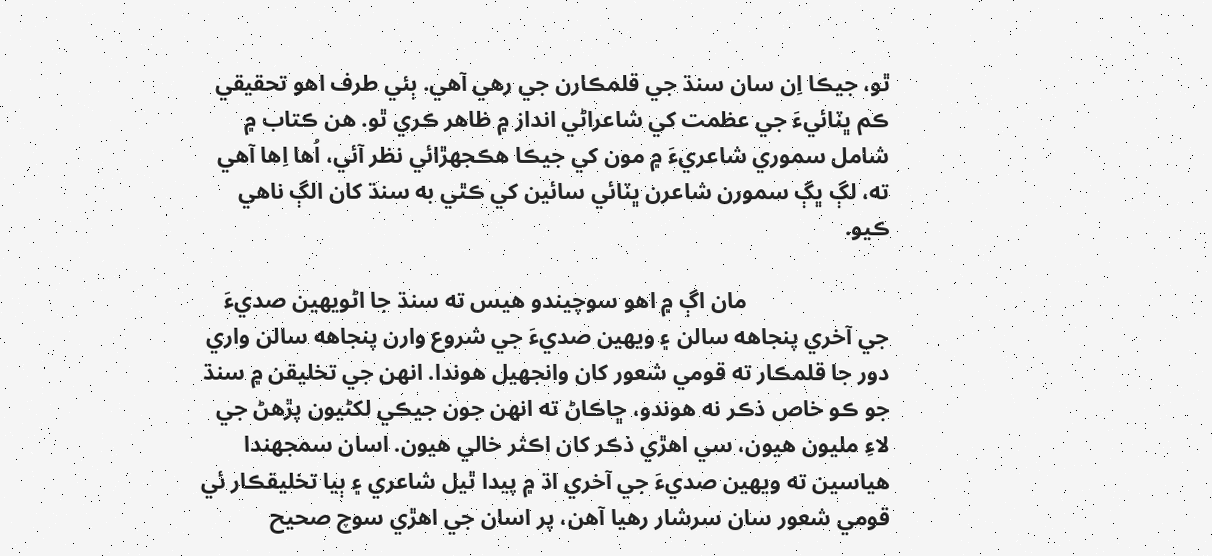ٿو، جيڪا اِن سان سنڌ جي قلمڪارن جي رهي آهي. ٻئي طرف اهو تحقيقي ڪم ڀٽائيءَ جي عظمت کي شاعراڻي انداز ۾ ظاهر ڪري ٿو. هن ڪتاب ۾ شامل سموري شاعريءَ ۾ مون کي جيڪا هڪجهڙائي نظر آئي، اُها اِها آهي ته، لڳ ڀڳ سمورن شاعرن ڀٽائي سائين کي ڪٿي به سنڌ کان الڳ ناهي ڪيو.

                         مان اڳ ۾ اهو سوچيندو هيس ته سنڌ جا اڻويهين صديءَ جي آخري پنجاهه سالن ۽ ويهين صديءَ جي شروع وارن پنجاهه سالن واري دور جا قلمڪار ته قومي شعور کان وانجهيل هوندا. انهن جي تخليقن ۾ سنڌ جو ڪو خاص ذڪر نه هوندو، ڇاڪاڻ ته انهن جون جيڪي لکڻيون پڙهڻ جي لاءِ مليون هيون، سي اهڙي ذڪر کان اڪثر خالي هيون. اسان سمجهندا هياسين ته ويهين صديءَ جي آخري اڌ ۾ پيدا ٿيل شاعري ۽ ٻيا تخليقڪار ئي قومي شعور سان سرشار رهيا آهن، پر اسان جي اهڙي سوچ صحيح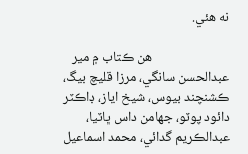نه هئي.

                         هن ڪتاب ۾ مير عبدالحسن سانگي، مرزا قليچ بيگ، ڪشنچند بيوس، شيخ اياز، ڊاڪٽر دائود پوٽو، جهامن داس ڀاٽيا، عبدالڪريم گدائي، محمد اسماعيل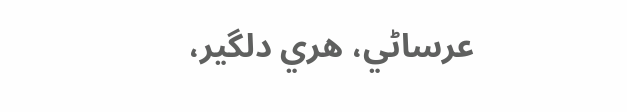عرساڻي، هري دلگير،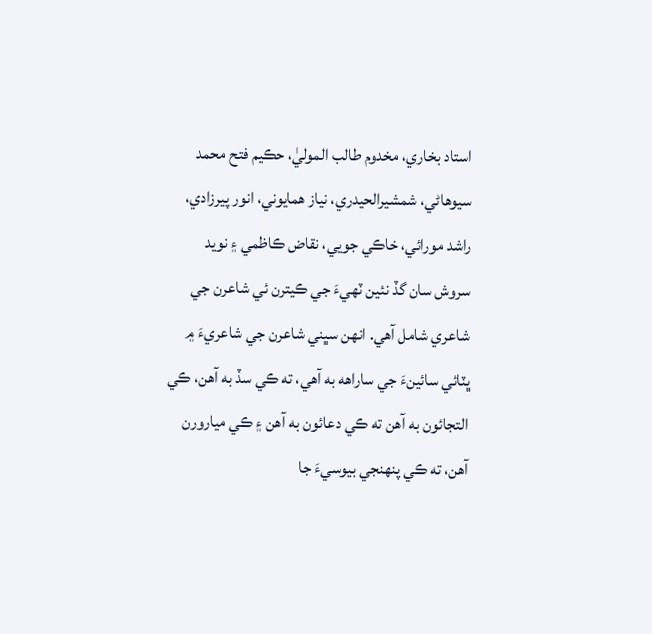استاد بخاري، مخدوم طالب الموليٰ، حڪيم فتح محمد سيوهاڻي، شمشيرالحيدري، نياز همايوني، انور پيرزادي، راشد مورائي، خاڪي جويي، نقاض ڪاظمي ۽ نويد سروش سان گڏ نئين ٽهيءَ جي ڪيترن ئي شاعرن جي شاعري شامل آهي. انهن سڀني شاعرن جي شاعريءَ ۾ ڀٽائي سائينءَ جي ساراهه به آهي، ته ڪي سڏ به آهن، ڪي التجائون به آهن ته ڪي دعائون به آهن ۽ ڪي ميارورن آهن، ته ڪي پنهنجي بيوسيءَ جا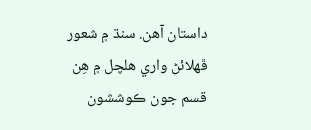داستان آهن. سنڌ ۾ شعور ڦهلائڻ واري هلچل ۾ هِن قسم جون ڪوششون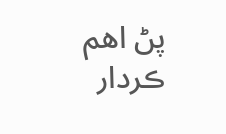پڻ اهم ڪردار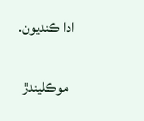ادا ڪنديون.

  موڪليندڙ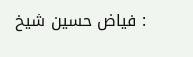: فياض حسين شيخ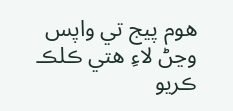هوم پيج تي واپس وڃڻ لاءِ هتي ڪلڪ ڪريو